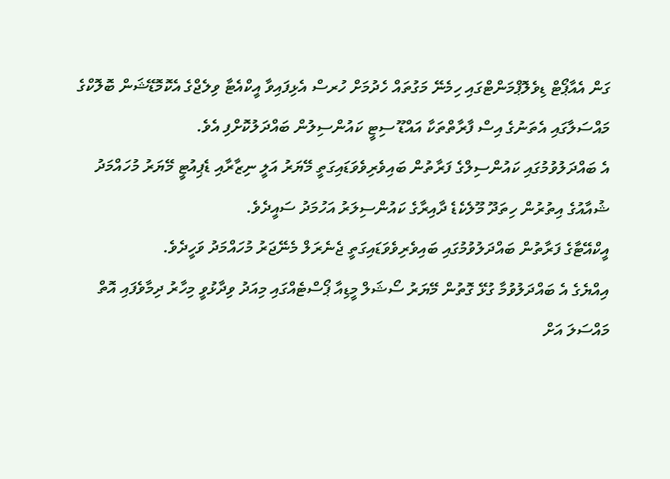ގަން އެއާޕޯޓް ޑިވެލޮޕްމަންޓްގައި ހިމެނޭ މަގުތައް ހެދުމަށް ހުރސް އެޅިފައިވާ އީކްއެޓާ ވިލެޖްގެ އެކޮމޮޑޭޝަން ބޮލޮކްގެ މައްސަލާގައި އެތަނުގެ އިސް ފާރާތްތަކާ އައްޑޫ ސިޓީ ކައުންސިލުން ބައްދަލުކޮށްފި އެވެ.
އެ ބައްދަލުވުމުގައި ކައުންސިލްގެ ފަރާތުން ބައިވެރިވެވަޑައިގަތީ މޭޔަރު އަލީ ނިޒާރާއި ޑެޕިއުޓީ މޭޔަރު މުހައްމަދު ޝުއާއުގެ އިތުރުން ހިތަދޫ މޫލެކެޑެ ދާއިރާގެ ކައުންސިލަރު އަހުމަދު ސައީދެވެ.
އީކްއޭޓާގެ ފަރާތުން ބައްދަލުވުމުގައި ބައިވެރިވެވަޑައިގަތީ ޖެނެރަލް މެނޭޖަރު މުހައްމަދު ވަހީދެވެ.
އިއްޔެގެ އެ ބައްދަލުވުމާ ގުޅޭ ގޮތުން މޭޔަރު ސޯޝަލް މީޑިއާ ޕޯސްޓެއްގައި މިއަދު ވިދާޅުވީ މިހާރު ދިމާވެފައި އޮތް މައްސަލަ އަށް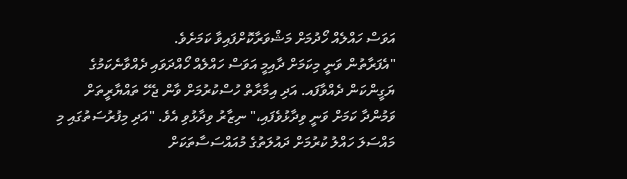އަވަސް ހައްލެއް ހޯދުމަށް މަޝްވަރާކޮށްފައިވާ ކަމަށެވެ.
"އެފަރާތުން ވަނީ މިކަމަށް ދާއިމީ އަވަސް ހައްލެއް ހޯއްދަވައި ދެއްވާނެކަމުގެ ޔަގީންކަން ދެއްވާފައ. އަދި އިމާރާތް ހުސްކުރުމަށް ވާން ޖެހޭ ތައްޔާރީތަށް ވަމުންދާ ކަމަށް ވަނީ ވިދާޅުވެފައި،" ނިޒާރު ވިދާޅުވި އެވެ. "އަދި މިފުރުސަތުގައި މި މައްސަލަ ހައްލު ކުރުމަށް ދައުލަތުގެ މުއައްސަސާތަކަށް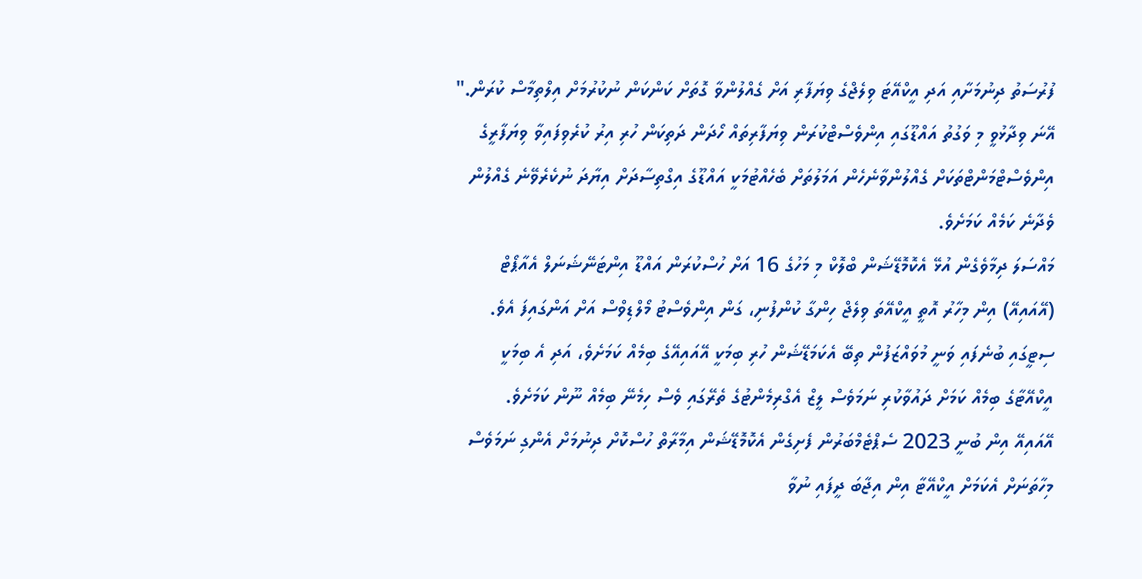ފުރުސަތު ދިނުމަށާއި އަދި އީކްއޭޓަ ވިލެޖްގެ ވިޔަފާރި އަށް ގެއްލުންވާ ގޮތަށް ކަންކަން ނުކުރުމަށް އިލްތިމާސް ކުރަން."
އޭނަ ވިދާޅުވީ މި ވަގުތު އައްޑޫގައި އިންވެސްޓްކުރަން ވިޔަފާރިތައް ހޯދަން ދަތިކަން ހުރި އިރު ކުރެވިފައިވާ ވިޔަފާރީގެ އިންވެސްޓްމަންޓްތަކަށް ގެއްލުންވާނެހެން އަމަލުތަށް ބެހެއްޓުމަކީ އައްޑޫގެ އިގްތިސާދަށް އިޔާދަ ނުކެރެވޭނެ ގެއްލުން ވެދާނެ ކަމެއް ކަމަށެވެ.
މައްސަލަ ދިމާވެގެން އުޅޭ އެކޮމޮޑޭޝަން ބްލޮކް މި މަހުގެ 16 އަށް ހުސްކުރަން އައްޑޫ އިންޓަނޭޝަނަލް އެއާޕޯޓް (އޭއައިއޭ) އިން މިހާރު އޮތީ އީކްއޭތަ ވިލެޖް ހިންގާ ކުންފުނި، ގަން އިންވެސްޓު މޯލްޑިވްސް އަށް އަންގައިފަ އެވެ.
ސިޓީގައި ބުނެފައި ވަނީ މުވައްޒަފުން ތިބޭ އެކަމަޑޭޝަން ހުރި ބިމަކީ އޭއައިއޭގެ ބިމެއް ކަމަށެވެ، އަދި އެ ބިމަކީ އީކްއޭޓާގެ ބިމެއް ކަމަށް ދައުވާކުރި ނަމަވެސް ލީޒް އެގްރިމެންޓުގެ ތެރޭގައި ވެސް ހިމެނޭ ބިމެއް ނޫން ކަމަށެވެ.
އޭއައިއޭ އިން ބުނީ 2023 ސެޕްޓެމްބަރުން ފެށިގެން އެކޮމޮޑޭޝަން އިމާރާތް ހުސްކޮށް ދިނުމަށް އެންގި ނަމަވެސް މިހާތަނަށް އެކަމަށް އީކްއޭޓާ އިން އިޖާބަ ދީފައި ނުވާ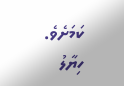ކަމަށެވެ.
ހިޔާލު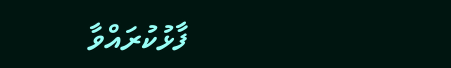ފާޅުކުރައްވާ